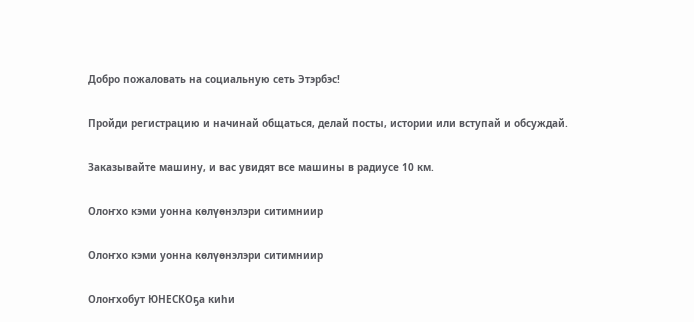Добро пожаловать на социальную сеть Этэрбэс!

Пройди регистрацию и начинай общаться, делай посты, истории или вступай и обсуждай.

Заказывайте машину, и вас увидят все машины в радиусе 10 км.

Олоҥхо кэми уонна көлүөнэлэри ситимниир

Олоҥхо кэми уонна көлүөнэлэри ситимниир

Олоҥхобут ЮНЕСКОҕа киһи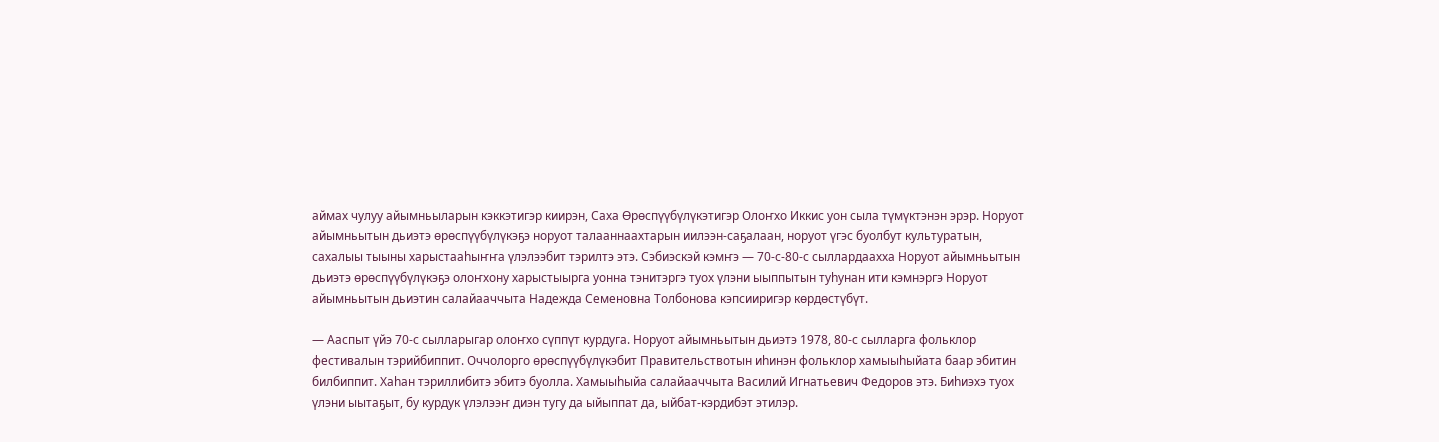аймах чулуу айымньыларын кэккэтигэр киирэн, Саха Өрөспүүбүлүкэтигэр Олоҥхо Иккис уон сыла түмүктэнэн эрэр. Норуот айымньытын дьиэтэ өрөспүүбүлүкэҕэ норуот талааннаахтарын иилээн-саҕалаан, норуот үгэс буолбут культуратын, сахалыы тыыны харыстааһыҥҥа үлэлээбит тэрилтэ этэ. Сэбиэскэй кэмҥэ — 70-с-80-с сыллардаахха Норуот айымньытын дьиэтэ өрөспүүбүлүкэҕэ олоҥхону харыстыырга уонна тэнитэргэ туох үлэни ыыппытын туһунан ити кэмнэргэ Норуот айымньытын дьиэтин салайааччыта Надежда Семеновна Толбонова кэпсииригэр көрдөстүбүт.

— Ааспыт үйэ 70-с сылларыгар олоҥхо сүппүт курдуга. Норуот айымньытын дьиэтэ 1978, 80-с сылларга фольклор фестивалын тэрийбиппит. Оччолорго өрөспүүбүлүкэбит Правительствотын иһинэн фольклор хамыыһыйата баар эбитин билбиппит. Хаһан тэриллибитэ эбитэ буолла. Хамыыһыйа салайааччыта Василий Игнатьевич Федоров этэ. Биһиэхэ туох үлэни ыытаҕыт, бу курдук үлэлээҥ диэн тугу да ыйыппат да, ыйбат-кэрдибэт этилэр.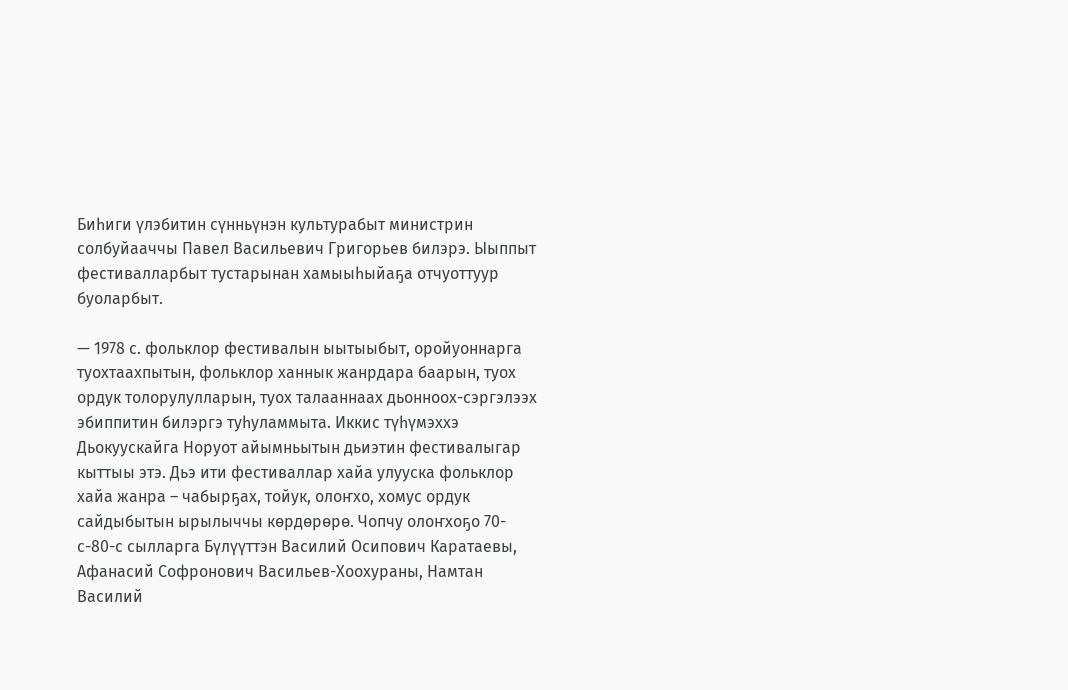Биһиги үлэбитин сүнньүнэн культурабыт министрин солбуйааччы Павел Васильевич Григорьев билэрэ. Ыыппыт фестивалларбыт тустарынан хамыыһыйаҕа отчуоттуур буоларбыт.

— 1978 с. фольклор фестивалын ыытыыбыт, оройуоннарга туохтаахпытын, фольклор ханнык жанрдара баарын, туох ордук толорулулларын, туох талааннаах дьонноох-сэргэлээх эбиппитин билэргэ туһуламмыта. Иккис түһүмэххэ Дьокуускайга Норуот айымньытын дьиэтин фестивалыгар кыттыы этэ. Дьэ ити фестиваллар хайа улууска фольклор хайа жанра – чабырҕах, тойук, олоҥхо, хомус ордук сайдыбытын ырылыччы көрдөрөрө. Чопчу олоҥхоҕо 70-с-80-с сылларга Бүлүүттэн Василий Осипович Каратаевы, Афанасий Софронович Васильев-Хоохураны, Намтан Василий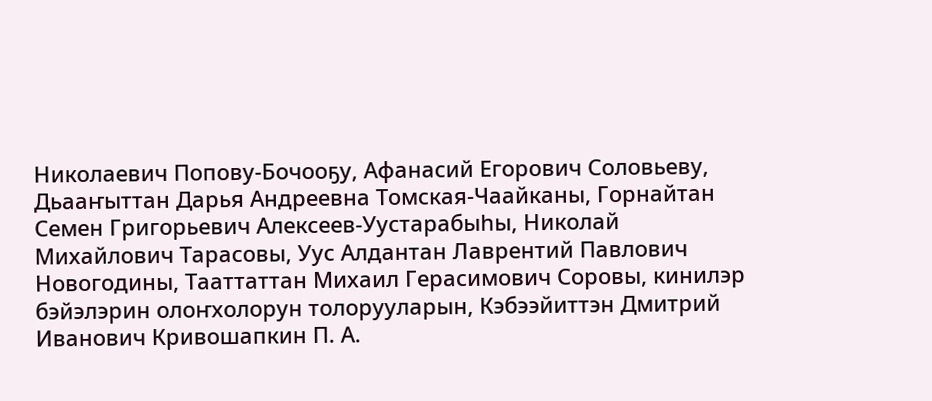Николаевич Попову-Бочооҕу, Афанасий Егорович Соловьеву, Дьааҥыттан Дарья Андреевна Томская-Чаайканы, Горнайтан Семен Григорьевич Алексеев-Уустарабыһы, Николай Михайлович Тарасовы, Уус Алдантан Лаврентий Павлович Новогодины, Тааттаттан Михаил Герасимович Соровы, кинилэр бэйэлэрин олоҥхолорун толорууларын, Кэбээйиттэн Дмитрий Иванович Кривошапкин П. А.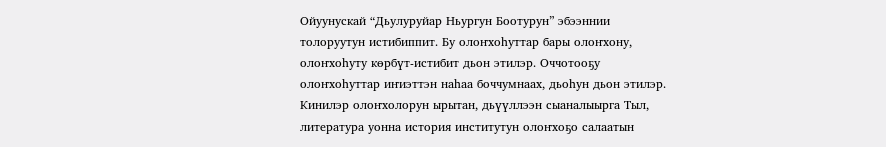Ойуунускай “Дьулуруйар Ньургун Боотурун” эбээннии толоруутун истибиппит. Бу олоҥхоһуттар бары олоҥхону, олоҥхоһуту көрбүт-истибит дьон этилэр. Оччотооҕу олоҥхоһуттар иҥиэттэн наһаа боччумнаах, дьоһун дьон этилэр. Кинилэр олоҥхолорун ырытан, дьүүллээн сыаналыырга Тыл, литература уонна история институтун олоҥхоҕо салаатын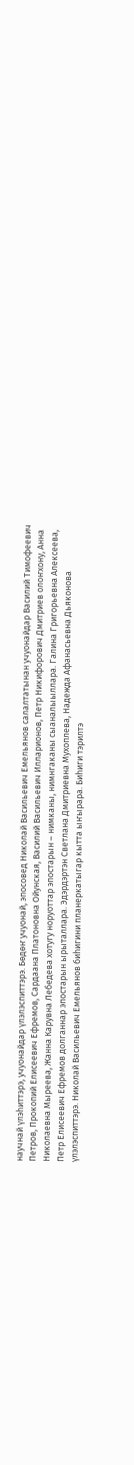научнай үлэһиттэрэ, учуонайдар үлэлэспиттэрэ. Бөдөҥ учуонай, эпосовед Николай Васильевич Емельянов салалтатынан учуонайдар Василий Тимофеевич Петров, Прокопий Елисеевич Ефремов, Сардаана Платоновна Ойунская, Василий Васильевич Илларионов, Петр Никифорович Дмитриев олоҥхону, Анна Николаевна Мыреева, Жанна Карувна Лебедева хотугу норуоттар эпостарын – нимканы, нимнгаканы сыаналыыллара. Галина Григорьевна Алексеева, Петр Елисеевич Ефремов долганнар эпостарын ырыталлара. Эдэрдэртэн Светлана Дмитриевна Мухоплева, Надежда Афанасьевна Дьяконова үлэлэспиттэрэ. Николай Васильевич Емельянов биһигини планеркатыгар кытта ыҥырара. Биһиги тэрилтэ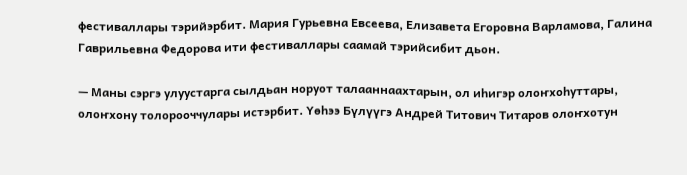фестиваллары тэрийэрбит. Мария Гурьевна Евсеева, Елизавета Егоровна Варламова, Галина Гаврильевна Федорова ити фестиваллары саамай тэрийсибит дьон.

— Маны сэргэ улуустарга сылдьан норуот талааннаахтарын, ол иһигэр олоҥхоһуттары, олоҥхону толорооччулары истэрбит. Үөһээ Бүлүүгэ Андрей Титович Титаров олоҥхотун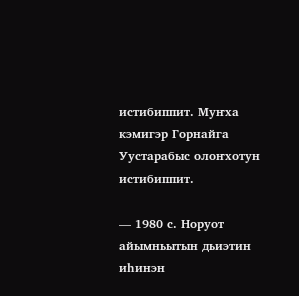истибиппит. Муҥха кэмигэр Горнайга Уустарабыс олоҥхотун истибиппит.

— 1980 с. Норуот айымньытын дьиэтин иһинэн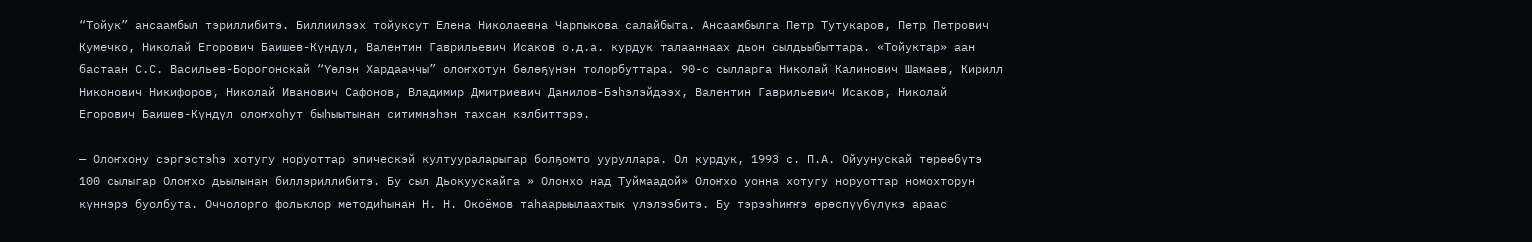“Тойук” ансаамбыл тэриллибитэ. Биллиилээх тойуксут Елена Николаевна Чарпыкова салайбыта. Ансаамбылга Петр Тутукаров, Петр Петрович Кумечко, Николай Егорович Баишев-Күндүл, Валентин Гаврильевич Исаков о.д.а. курдук талааннаах дьон сылдьыбыттара. «Тойуктар» аан бастаан С.С. Васильев-Борогонскай “Үөлэн Хардааччы” олоҥхотун бөлөҕүнэн толорбуттара. 90-с сылларга Николай Калинович Шамаев, Кирилл Никонович Никифоров, Николай Иванович Сафонов, Владимир Дмитриевич Данилов-Бэһэлэйдээх, Валентин Гаврильевич Исаков, Николай Егорович Баишев-Күндүл олоҥхоһут быһыытынан ситимнэһэн тахсан кэлбиттэрэ.

— Олоҥхону сэргэстэһэ хотугу норуоттар эпическэй култуураларыгар болҕомто ууруллара. Ол курдук, 1993 с. П.А. Ойуунускай төрөөбүтэ 100 сылыгар Олоҥхо дьылынан биллэриллибитэ. Бу сыл Дьокуускайга » Олонхо над Туймаадой» Олоҥхо уонна хотугу норуоттар номохторун күннэрэ буолбута. Оччолорго фольклор методиһынан Н. Н. Окоёмов таһаарыылаахтык үлэлээбитэ. Бу тэрээһиҥҥэ өрөспүүбүлүкэ араас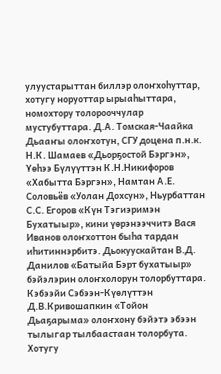улуустарыттан биллэр олоҥхоһуттар, хотугу норуоттар ырыаһыттара, номохтору толорооччулар мустубуттара. Д.А. Томская-Чаайка Дьааҥы олоҥхотун, СГУ доцена п.н.к. Н.К. Шамаев «Дьорҕостой Бэргэн», Үөһээ Бүлүүттэн К.Н.Никифоров «Хабытта Бэргэн», Намтан А.Е. Соловьёв «Уолан Дохсун», Ньурбаттан С.С. Егоров «Күн Тэгиэримэн Бухатыыр», кини үөрэнээччитэ Вася Иванов олоҥхоттон быһа тардан иһитиннэрбитэ. Дьокуускайтан В.Д. Данилов «Батыйа Бэрт бухатыыр» бэйэлэрин олоҥхолорун толорбуттара. Кэбээйи Сэбээн-Күөлүттэн Д.В.Кривошапкин «Тойон Дьаҕарыма» олоҥхону бэйэтэ эбээн тылыгар тылбаастаан толорбута. Хотугу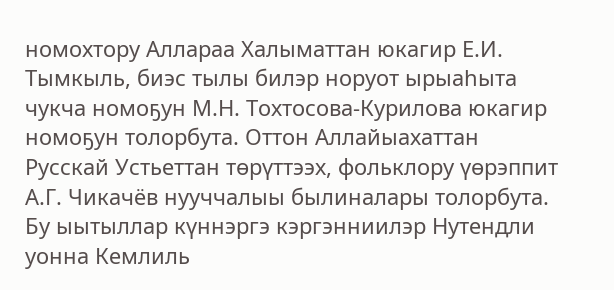номохтору Аллараа Халыматтан юкагир Е.И. Тымкыль, биэс тылы билэр норуот ырыаһыта чукча номоҕун М.Н. Тохтосова-Курилова юкагир номоҕун толорбута. Оттон Аллайыахаттан Русскай Устьеттан төрүттээх, фольклору үөрэппит А.Г. Чикачёв нууччалыы былиналары толорбута. Бу ыытыллар күннэргэ кэргэнниилэр Нутендли уонна Кемлиль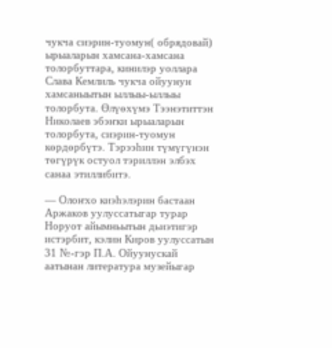чукча сиэрин-туомун( обрядовай) ырыаларын хамсана-хамсана толорбуттара, кинилэр уоллара Слава Кемлиль чукча ойуунун хамсаныытын ыллыы-ыллыы толорбута. Өлүөхүмэ Тээнэтиттэн Николаев эбэҥки ырыаларын толорбута, сиэрин-туомун көрдөрбүтэ. Тэрээһин түмүгүнэн төгүрүк остуол тэриллэн элбэх санаа этиллибитэ.

— Олоҥхо киэһэлэрин бастаан Аржаков уулуссатыгар турар Норуот айымньытын дьиэтигэр истэрбит, кэлин Киров уулуссатын 31 №-гэр П.А. Ойуунускай аатынан литература музейыгар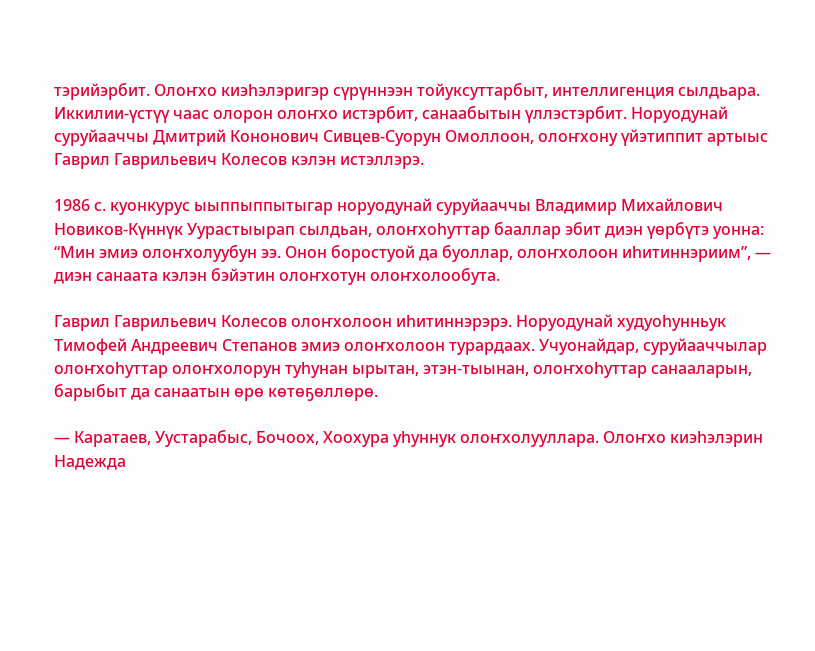тэрийэрбит. Олоҥхо киэһэлэригэр сүрүннээн тойуксуттарбыт, интеллигенция сылдьара. Иккилии-үстүү чаас олорон олоҥхо истэрбит, санаабытын үллэстэрбит. Норуодунай суруйааччы Дмитрий Кононович Сивцев-Суорун Омоллоон, олоҥхону үйэтиппит артыыс Гаврил Гаврильевич Колесов кэлэн истэллэрэ.

1986 с. куонкурус ыыппыппытыгар норуодунай суруйааччы Владимир Михайлович Новиков-Күннүк Уурастыырап сылдьан, олоҥхоһуттар бааллар эбит диэн үөрбүтэ уонна: “Мин эмиэ олоҥхолуубун ээ. Онон боростуой да буоллар, олоҥхолоон иһитиннэриим”, — диэн санаата кэлэн бэйэтин олоҥхотун олоҥхолообута.

Гаврил Гаврильевич Колесов олоҥхолоон иһитиннэрэрэ. Норуодунай худуоһунньук Тимофей Андреевич Степанов эмиэ олоҥхолоон турардаах. Учуонайдар, суруйааччылар олоҥхоһуттар олоҥхолорун туһунан ырытан, этэн-тыынан, олоҥхоһуттар санааларын, барыбыт да санаатын өрө көтөҕөллөрө.

— Каратаев, Уустарабыс, Бочоох, Хоохура уһуннук олоҥхолууллара. Олоҥхо киэһэлэрин Надежда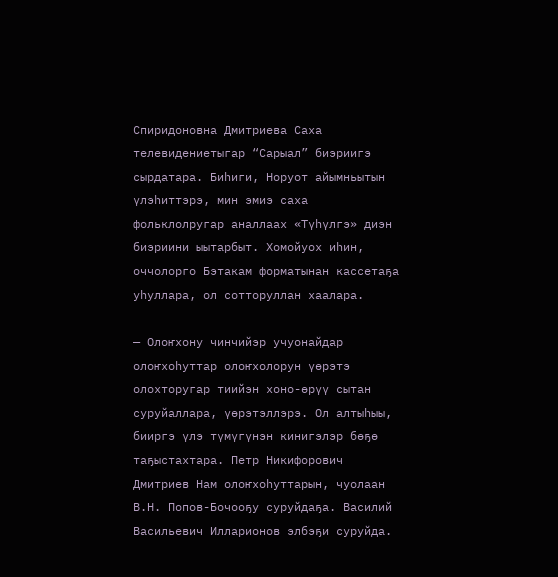Спиридоновна Дмитриева Саха телевидениетыгар “Сарыал” биэриигэ сырдатара. Биһиги, Норуот айымньытын үлэһиттэрэ, мин эмиэ саха фольклолругар аналлаах «Түһүлгэ» диэн биэриини ыытарбыт. Хомойуох иһин, оччолорго Бэтакам форматынан кассетаҕа уһуллара, ол сотторуллан хаалара.

— Олоҥхону чинчийэр учуонайдар олоҥхоһуттар олоҥхолорун үөрэтэ олохторугар тиийэн хоно-өрүү сытан суруйаллара, үөрэтэллэрэ. Ол алтыһыы, бииргэ үлэ түмүгүнэн кинигэлэр бөҕө таҕыстахтара. Петр Никифорович Дмитриев Нам олоҥхоһуттарын, чуолаан В.Н. Попов-Бочооҕу суруйдаҕа. Василий Васильевич Илларионов элбэҕи суруйда.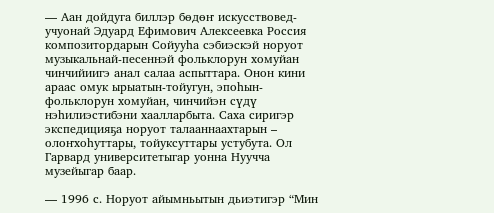— Аан дойдуга биллэр бөдөҥ искусствовед-учуонай Эдуард Ефимович Алексеевка Россия композитордарын Сойууһа сэбиэскэй норуот музыкальнай-песеннэй фольклорун хомуйан чинчийиигэ анал салаа аспыттара. Онон кини араас омук ырыатын-тойугун, эпоһын-фольклорун хомуйан, чинчийэн сүдү нэһилиэстибэни хаалларбыта. Саха сиригэр экспедицияҕа норуот талааннаахтарын – олоҥхоһуттары, тойуксуттары устубута. Ол Гарвард университетыгар уонна Нуучча музейыгар баар.

— 1996 с. Норуот айымньытын дьиэтигэр “Мин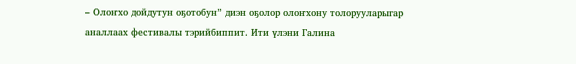– Олоҥхо дойдутун оҕотобун” диэн оҕолор олоҥхону толорууларыгар аналлаах фестивалы тэрийбиппит. Ити үлэни Галина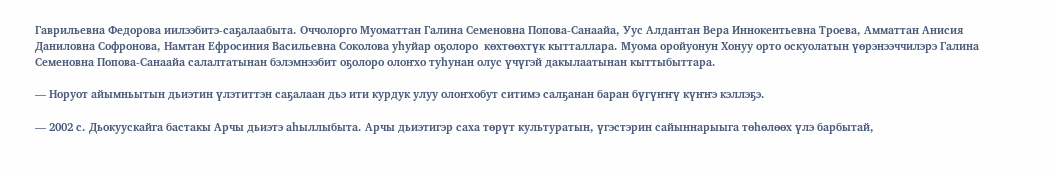Гаврильевна Федорова иилээбитэ-саҕалаабыта. Оччолорго Муоматтан Галина Семеновна Попова-Санаайа, Уус Алдантан Вера Иннокентьевна Троева, Амматтан Анисия Даниловна Софронова, Намтан Ефросиния Васильевна Соколова уһуйар оҕолоро  көхтөөхтүк кытталлара. Муома оройуонун Хонуу орто оскуолатын үөрэнээччилэрэ Галина Семеновна Попова-Санаайа салалтатынан бэлэмнээбит оҕолоро олоҥхо туһунан олус үчүгэй дакылаатынан кыттыбыттара.

— Норуот айымньытын дьиэтин үлэтиттэн саҕалаан дьэ ити курдук улуу олоҥхобут ситимэ салҕанан баран бүгүҥҥү күҥҥэ кэллэҕэ.

— 2002 с. Дьокуускайга бастакы Арчы дьиэтэ аһыллыбыта. Арчы дьиэтигэр саха төрүт культуратын, үгэстэрин сайыннарыыга төһөлөөх үлэ барбытай,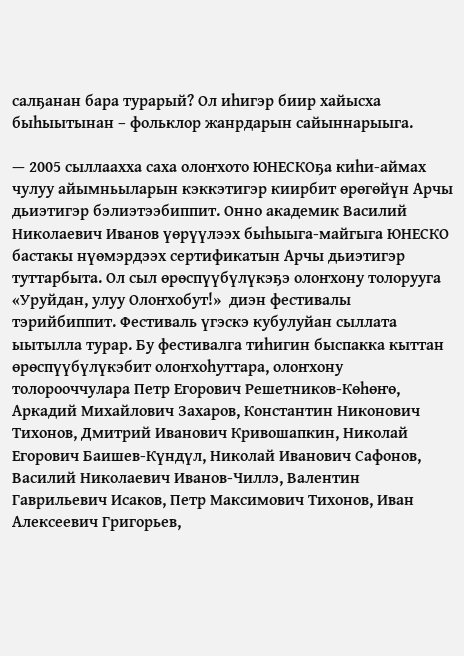салҕанан бара турарый? Ол иһигэр биир хайысха быһыытынан – фольклор жанрдарын сайыннарыыга.

— 2005 сыллаахха саха олоҥхото ЮНЕСКОҕа киһи-аймах чулуу айымньыларын кэккэтигэр киирбит өрөгөйүн Арчы дьиэтигэр бэлиэтээбиппит. Онно академик Василий Николаевич Иванов үөрүүлээх быһыыга-майгыга ЮНЕСКО бастакы нүөмэрдээх сертификатын Арчы дьиэтигэр туттарбыта. Ол сыл өрөспүүбүлүкэҕэ олоҥхону толорууга «Уруйдан, улуу Олоҥхобут!»  диэн фестивалы тэрийбиппит. Фестиваль үгэскэ кубулуйан сыллата ыытылла турар. Бу фестивалга тиһигин быспакка кыттан өрөспүүбүлүкэбит олоҥхоһуттара, олоҥхону толорооччулара Петр Егорович Решетников-Көһөҥө, Аркадий Михайлович Захаров, Константин Никонович Тихонов, Дмитрий Иванович Кривошапкин, Николай Егорович Баишев-Күндүл, Николай Иванович Сафонов, Василий Николаевич Иванов-Чиллэ, Валентин Гаврильевич Исаков, Петр Максимович Тихонов, Иван Алексеевич Григорьев,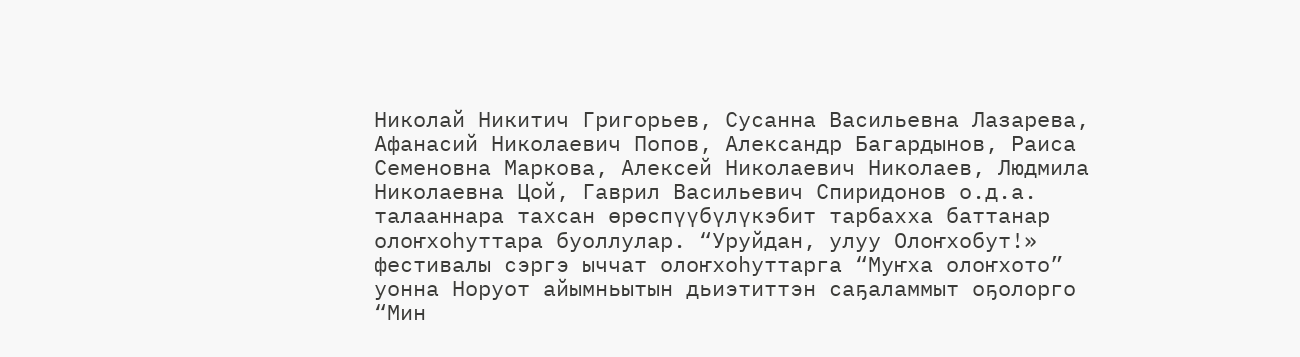Николай Никитич Григорьев, Сусанна Васильевна Лазарева, Афанасий Николаевич Попов, Александр Багардынов, Раиса Семеновна Маркова, Алексей Николаевич Николаев, Людмила Николаевна Цой, Гаврил Васильевич Спиридонов о.д.а. талааннара тахсан өрөспүүбүлүкэбит тарбахха баттанар олоҥхоһуттара буоллулар. “Уруйдан, улуу Олоҥхобут!» фестивалы сэргэ ыччат олоҥхоһуттарга “Муҥха олоҥхото” уонна Норуот айымньытын дьиэтиттэн саҕаламмыт оҕолорго “Мин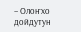– Олоҥхо дойдутун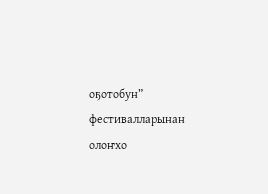оҕотобун” фестивалларынан олоҥхо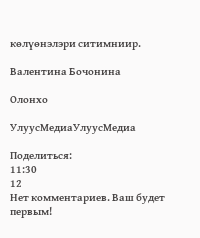көлүөнэлэри ситимниир.

Валентина Бочонина

Олонхо

УлуусМедиаУлуусМедиа

Поделиться:
11:30
12
Нет комментариев. Ваш будет первым!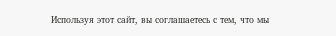Используя этот сайт, вы соглашаетесь с тем, что мы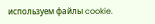используем файлы cookie.